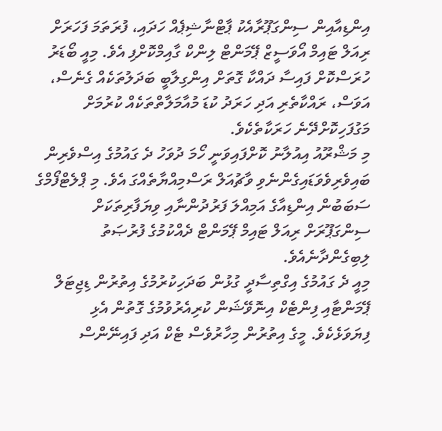އިންޑިއާއިން ސިންގަޕޫރާއެކު ޕާޓްނާޝިޕެއް ހަދައި، ފުރަތަމަ ފަހަރަށް ރިއަލް ޓައިމް އޯވަސީޒް ޕޭމަންޓް ލިންކް ގާއިމްކޮށްފި އެވެ. މިއީ ބޯޑަރު ހުރަސްކޮށް ފައިސާ ދައްކާ ގޮތަށް އިންގިލާބީ ބަދަލުތަކެއް ގެނެސް، އަވަސް، ރައްކާތެރި އަދި ހަރަދު ކުޑަ މުއާމަލާތްތަކެއް ކުރުމަށް މަގުފަހިކޮށްދޭނެ ހަރަކާތެކެވެ.
މި މަޝްރޫއު އިއުލާނު ކޮށްފައިވަނީ ހޯމަ ދުވަހު ދެ ގައުމުގެ އިސްވެރިން ބައިވެރިވެވަޑައިގެންނެވި ވާޗުއަލް ރަސްމިއްޔާތެއްގަ އެވެ. މި ޕްލެޓްފޯމްގެ ސަބަބުން އިންޑިއާގެ އަމިއްލަ ފަރުދުންނާއި ވިޔަފާރިތަކަށް ސިންގަޕޫރަށް ރިއަލް ޓައިމް ޕޭމަންޓް ދެއްކުމުގެ ފުރުޞަތު ލިބިގެންދާނެއެވެ.
މިއީ ދެ ގައުމުގެ އިގްތިސާދީ ގުޅުން ބަދަހިކުރުމުގެ އިތުރުން ޑިޖިޓަލް ޕޭމަންޓާއި ފިންޓެކް އިނޮވޭޝަން ކުރިއެރުވުމުގެ ގޮތުން އެޅި ފިޔަވަޅެކެވެ. މީގެ އިތުރުން މިހާރުވެސް ޓެކް އަދި ފައިނޭންސް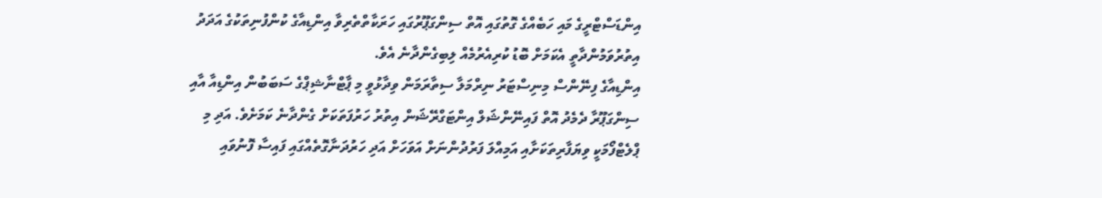އިންޑަސްޓްރީގެ މައި ހަބެއްގެ ގޮތުގައި އޮތް ސިންގަޕޫރުގައި ހަރަކާތްތެރިވާ އިންޑިއާގެ ކުންފުނިތަކުގެ އަދަދު އިތުރުވަމުންދާތީ އެކަމަށް ބޮޑު ކުރިއެރުމެއް ލިބިގެންދާނެ އެވެ.
އިންޑިއާގެ ފިނޭންސް މިނިސްޓަރު ނިރްމަލާ ސިތާރަމަން ވިދާޅުވީ މި ޕާޓްނާޝިޕްގެ ސަބަބުން އިންޑިއާ އާއި ސިންގަޕޫރާ ދެމެދު އޮތް ފައިނޭންޝަލް އިންޓަގްރޭޝަން އިތުރު ހަރުފަތަކަށް ގެންދާނެ ކަމަށެވެ. އަދި މި ޕްލެޓްފޯމަކީ ވިޔަފާރިތަކަށާއި އަމިއްލަ ފަރުދުންނަށް އަވަހަށް އަދި ހަރުދަނާގޮތެއްގައި ފައިސާ ފޮނުވައި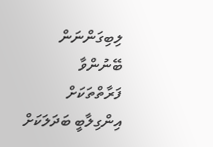ލިބިގަންނަން ބޭނުންވާ ފަރާތްތަކަށް އިންގިލާބީ ބަދަލަކަށް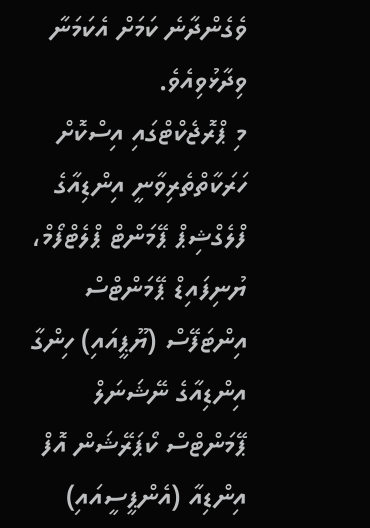ވެގެންދާނެ ކަމަށް އެކަމަނާ ވިދާޅުވިއެވެ.
މި ޕްރޮޖެކްޓްގައި އިސްކޮށް ހަރަކާތްތެރިވާނީ އިންޑިއާގެ ފްލެގްޝިޕް ޕޭމަންޓް ޕްލެޓްފޯމް، ޔުނިފައިޑް ޕޭމަންޓްސް އިންޓަފޭސް (ޔޫޕީއައި) ހިންގާ އިންޑިއާގެ ނޭޝަނަލް ޕޭމަންޓްސް ކޯޕަރޭޝަން އޮފް އިންޑިއާ (އެންޕީސީއައި)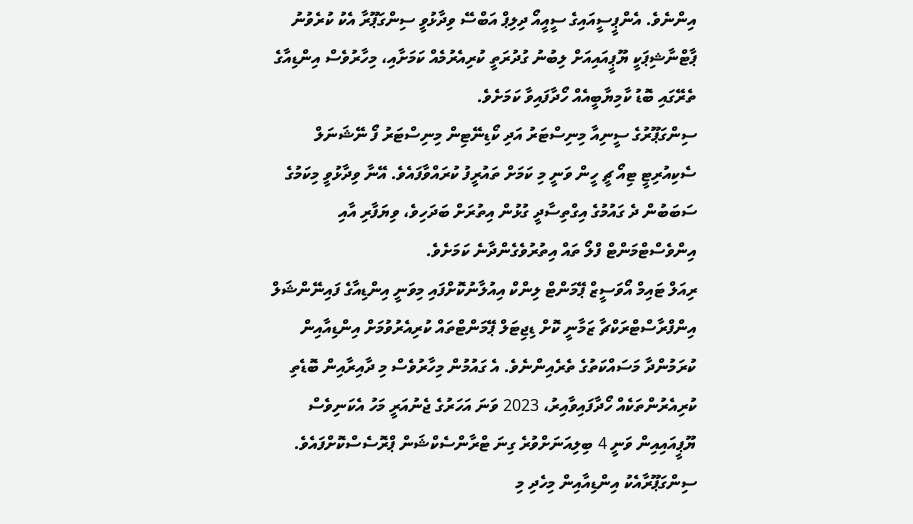އިންނެވެ. އެންޕީސީއައިގެ ސީއީއޯ ދިލިޕް އަބްސޭ ވިދާޅުވީ ސިންގަޕޫރާ އެކު ކުރެވުނު ޕާޓްނާޝިޕަކީ ޔޫޕީއައިއަށް ލިބުނު ގުދުރަތީ ކުރިއެރުމެއް ކަމަށާއި، މިހާރުވެސް އިންޑިއާގެ ތެރޭގައި ބޮޑު ކާމިޔާބީއެއް ހޯދާފައިވާ ކަމަށެވެ.
ސިންގަޕޫރުގެ ސީނިއާ މިނިސްޓަރު އަދި ކޯޑިނޭޓިން މިނިސްޓަރު ފޯ ނޭޝަނަލް ސެކިއުރިޓީ ޓިއޯ ޗީ ހީން ވަނީ މި ކަމަށް ތައުރީފު ކުރައްވާފައެވެ. އޭނާ ވިދާޅުވީ މިކަމުގެ ސަބަބުން ދެ ގައުމުގެ އިގްތިސާދީ ގުޅުން އިތުރަށް ބަދަހިވެ، ވިޔަފާރި އާއި އިންވެސްޓްމަންޓް ފްލޯ ތައް އިތުރުވެގެންދާނެ ކަމަށެވެ.
ރިއަލް ޓައިމް އޯވަސީޒް ޕޭމަންޓް ލިންކް އިއުލާނުކޮށްފައި މިވަނީ އިންޑިއާގެ ފައިނޭންޝަލް އިންފްރާސްޓްރަކްޗާ ޒަމާނީ ކޮށް ޑިޖިޓަލް ޕޭމަންޓްތައް ކުރިއެރުވުމަށް އިންޑިއާއިން ކުރަމުންދާ މަސައްކަތުގެ ތެރެއިންނެވެ. އެ ގައުމުން މިހާރުވެސް މި ދާއިރާއިން ބޮޑެތި ކުރިއެރުންތަކެއް ހޯދާފައިވާއިރު، 2023 ވަނަ އަހަރުގެ ޖެނުއަރީ މަހު އެކަނިވެސް ޔޫޕީއައިއިން ވަނީ 4 ބިލިއަނަށްވުރެ ގިނަ ޓްރާންސެކްޝަން ޕްރޮސެސްކޮށްފައެވެ.
ސިންގަޕޫރާއެކު އިންޑިއާއިން މިހެދި މި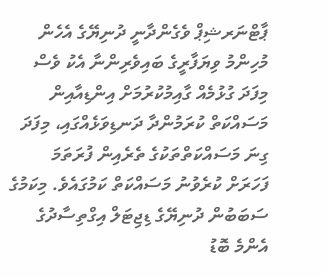ޕާޓްނަރޝިޕް ވެގެންދާނީ ދުނިޔޭގެ އެހެން މުހިންމު ވިޔަފާރީގެ ބައިވެރިންނާ އެކު ވެސް މިފަދަ ގުޅުމެއް ގާއިމުކުރުމަށް އިންޑިއާއިން މަސައްކަތް ކުރަމުންދާ ދަނޑިވަޅެއްގައި، މިފަދަ ގިނަ މަސައްކަތްތަކުގެ ތެރެއިން ފުރަތަމަ ފަހަރަށް ކުރެވުނު މަސައްކަތް ކަމުގައެވެ. މިކަމުގެ ސަބަބުން ދުނިޔޭގެ ޑިޖިޓަލް އިގްތިސާދުގެ އެންމެ ބޮޑު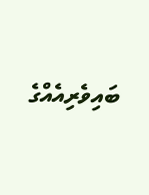ބައިވެރިއެއްގެ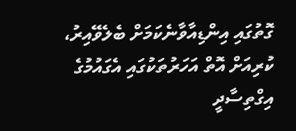ގޮތުގައި އިންޑިއާވާނެކަމަށް ބެލެވޭއިރު، ކުރިއަށް އޮތް އަހަރުތަކުގައި އެގައުމުގެ އިގްތިސާދީ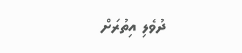ދުވެލި އިތުރަށް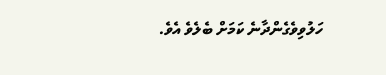ހަލުވިވެގެންދާނެ ކަމަށް ބެލެވެ އެވެ.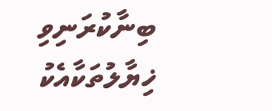ބިނާކުރަނިވި ޚިޔާލުތަކާއެކު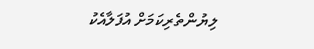ލިޔުންތެރިކަމަށް އުފަލާއެކު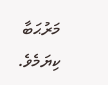މަރުޙަބާ ކިޔަމެވެ.